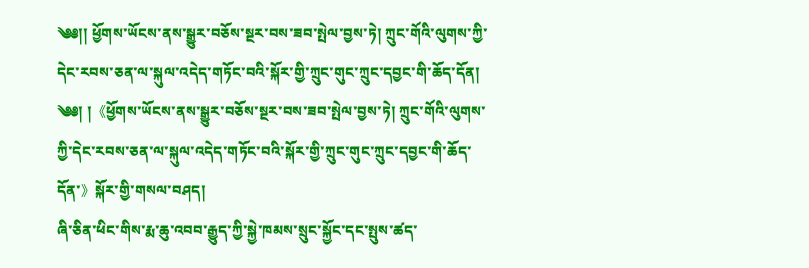༄༅།། ཕྱོགས་ཡོངས་ནས་སྒྱུར་བཅོས་སྔར་བས་ཟབ་སྤེལ་བྱས་ཏེ། ཀྲུང་གོའི་ལུགས་ཀྱི་དེང་རབས་ཅན་ལ་སྐུལ་འདེད་གཏོང་བའི་སྐོར་གྱི་ཀྲུང་གུང་ཀྲུང་དབྱང་གི་ཆོད་དོན།
༄༅། །《ཕྱོགས་ཡོངས་ནས་སྒྱུར་བཅོས་སྔར་བས་ཟབ་སྤེལ་བྱས་ཏེ། ཀྲུང་གོའི་ལུགས་ཀྱི་དེང་རབས་ཅན་ལ་སྐུལ་འདེད་གཏོང་བའི་སྐོར་གྱི་ཀྲུང་གུང་ཀྲུང་དབྱང་གི་ཆོད་དོན་》སྐོར་གྱི་གསལ་བཤད།
ཞི་ཅིན་ཕིང་གིས་རྨ་ཆུ་འབབ་རྒྱུད་ཀྱི་སྐྱེ་ཁམས་སྲུང་སྐྱོང་དང་སྤུས་ཚད་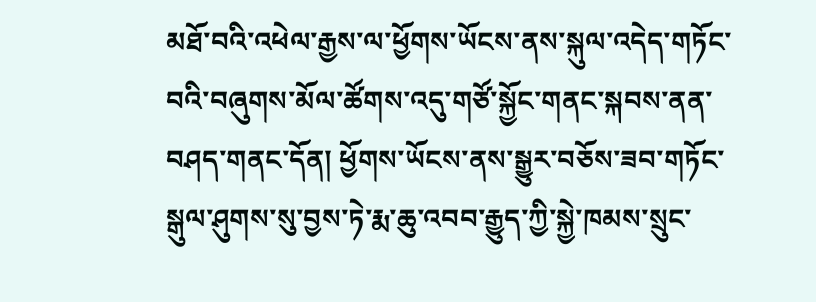མཐོ་བའི་འཕེལ་རྒྱས་ལ་ཕྱོགས་ཡོངས་ནས་སྐུལ་འདེད་གཏོང་བའི་བཞུགས་མོལ་ཚོགས་འདུ་གཙོ་སྐྱོང་གནང་སྐབས་ནན་བཤད་གནང་དོན། ཕྱོགས་ཡོངས་ནས་སྒྱུར་བཅོས་ཟབ་གཏོང་སྒུལ་ཤུགས་སུ་བྱས་ཏེ་རྨ་ཆུ་འབབ་རྒྱུད་ཀྱི་སྐྱེ་ཁམས་སྲུང་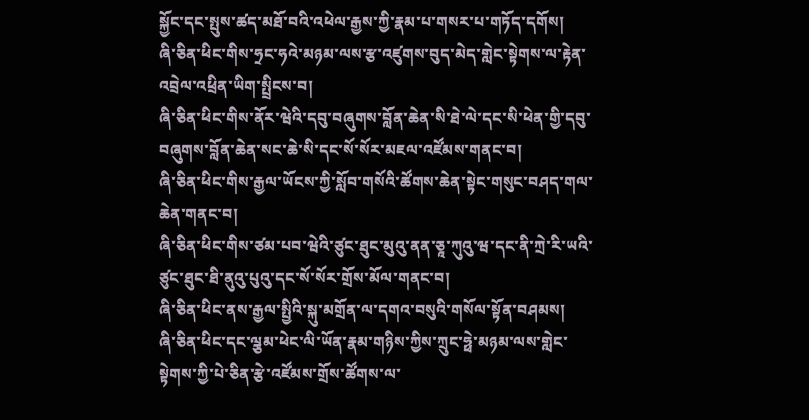སྐྱོང་དང་སྤུས་ཚད་མཐོ་བའི་འཕེལ་རྒྱས་ཀྱི་རྣམ་པ་གསར་པ་གཏོད་དགོས།
ཞི་ཅིན་ཕིང་གིས་ཧྲང་ཧའེ་མཉམ་ལས་རྩ་འཛུགས་བུད་མེད་གླེང་སྟེགས་ལ་རྟེན་འབྲེལ་འཕྲིན་ཡིག་སྤྲིངས་བ།
ཞི་ཅིན་ཕིང་གིས་ནོར་ཝེའི་དབུ་བཞུགས་བློན་ཆེན་སི་ཐེ་ལེ་དང་སི་ཕེན་གྱི་དབུ་བཞུགས་བློན་ཆེན་སང་ཆེ་སི་དང་སོ་སོར་མཇལ་འཛོམས་གནང་བ།
ཞི་ཅིན་ཕིང་གིས་རྒྱལ་ཡོངས་ཀྱི་སློབ་གསོའི་ཚོགས་ཆེན་སྟེང་གསུང་བཤད་གལ་ཆེན་གནང་བ།
ཞི་ཅིན་ཕིང་གིས་ཙམ་པབ་ཝེའི་ཙུང་ཐུང་མུའུ་ནན་ཅཱ་ཀུའུ་ཝ་དང་ནི་ཀྲེ་རི་ཡའི་ཙུང་ཐུང་ཐི་ནུའུ་པུའུ་དང་སོ་སོར་གྲོས་མོལ་གནང་བ།
ཞི་ཅིན་ཕིང་ནས་རྒྱལ་སྤྱིའི་སྐུ་མགྲོན་ལ་དགའ་བསུའི་གསོལ་སྟོན་བཤམས།
ཞི་ཅིན་ཕིང་དང་ལྕམ་ཕེང་ལི་ཡོན་རྣམ་གཉིས་ཀྱིས་ཀྲུང་ཧྥེ་མཉམ་ལས་གླེང་སྟེགས་ཀྱི་པེ་ཅིན་རྩེ་འཛོམས་གྲོས་ཚོགས་ལ་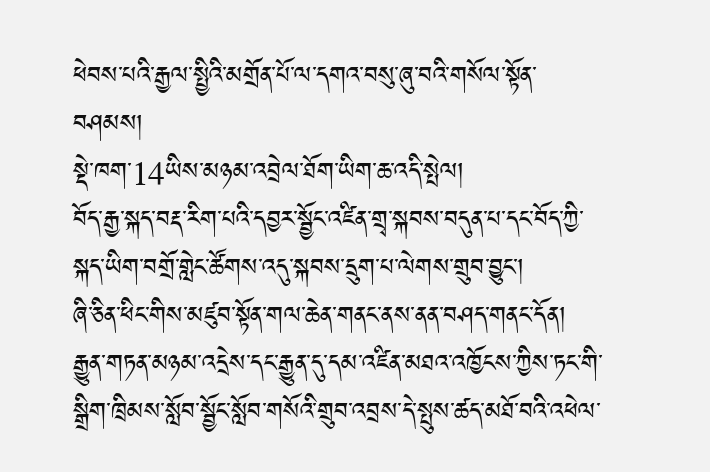ཕེབས་པའི་རྒྱལ་སྤྱིའི་མགྲོན་པོ་ལ་དགའ་བསུ་ཞུ་བའི་གསོལ་སྟོན་བཤམས།
སྡེ་ཁག་14ཡིས་མཉམ་འབྲེལ་ཐོག་ཡིག་ཆ་འདི་སྤེལ།
བོད་རྒྱ་སྐད་བརྡ་རིག་པའི་དབྱར་སྦྱོང་འཛིན་གྲྭ་སྐབས་བདུན་པ་དང་བོད་ཀྱི་སྐད་ཡིག་བགྲོ་གླེང་ཚོགས་འདུ་སྐབས་དྲུག་པ་ལེགས་གྲུབ་བྱུང་།
ཞི་ཅིན་ཕིང་གིས་མཛུབ་སྟོན་གལ་ཆེན་གནང་ནས་ནན་བཤད་གནང་དོན། རྒྱུན་གཏན་མཉམ་འདྲེས་དང་རྒྱུན་དུ་དམ་འཛིན་མཐའ་འཁྱོངས་ཀྱིས་ཏང་གི་སྒྲིག་ཁྲིམས་སློབ་སྦྱོང་སློབ་གསོའི་གྲུབ་འབྲས་དེ་སྤུས་ཚད་མཐོ་བའི་འཕེལ་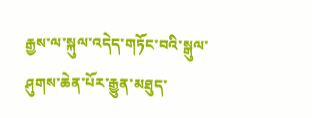རྒྱས་ལ་སྐུལ་འདེད་གཏོང་བའི་སྒུལ་ཤུགས་ཆེན་པོར་རྒྱུན་མཐུད་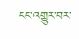ངང་འགྱུར་བར་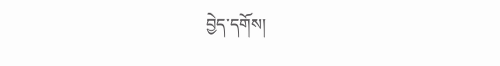བྱེད་དགོས།